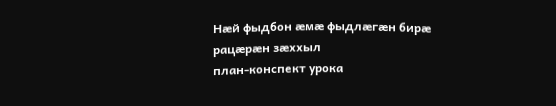Нæй фыдбон æмæ фыдлæгæн бирæ рацæрæн зæххыл
план-конспект урока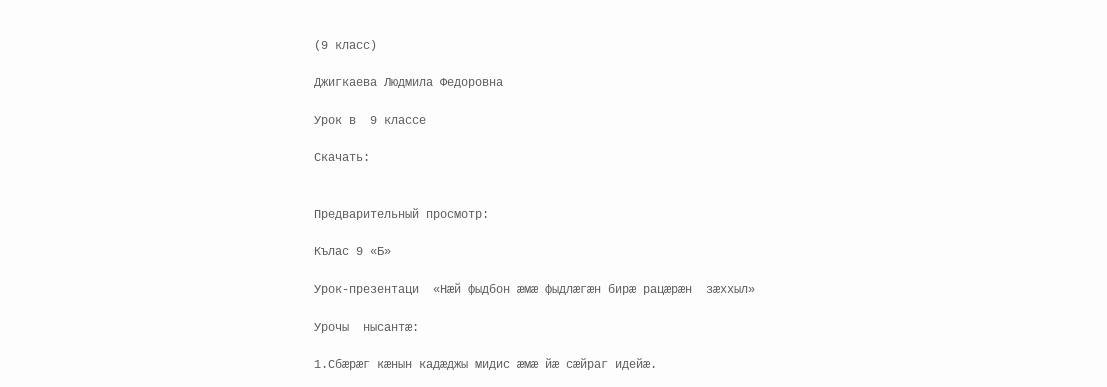(9 класс)

Джигкаева Людмила Федоровна

Урок в  9 классе

Скачать:


Предварительный просмотр:

Кълас 9 «Б»

Урок-презентаци  «Нæй фыдбон æмæ фыдлæгæн бирæ рацæрæн  зæххыл»

Урочы  нысантæ:

1.Сбæрæг кæнын кадæджы мидис æмæ йæ сæйраг идейæ.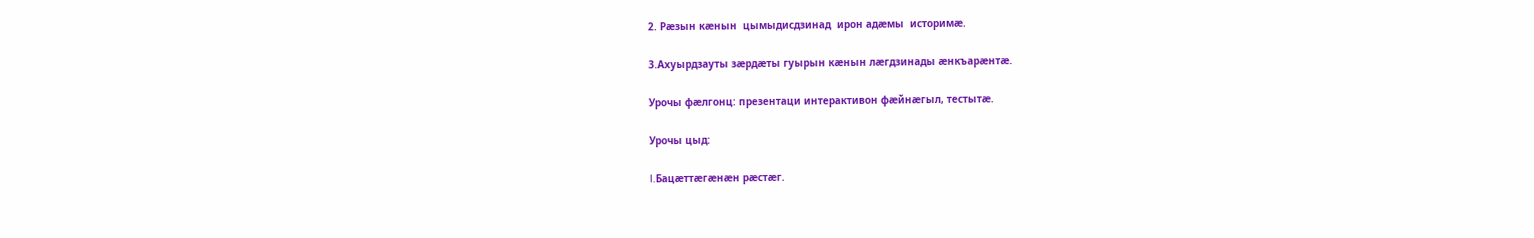2. Рæзын кæнын  цымыдисдзинад  ирон адæмы  историмæ.

3.Ахуырдзауты зæрдæты гуырын кæнын лæгдзинады æнкъарæнтæ.

Урочы фæлгонц: презентаци интерактивон фæйнæгыл, тестытæ.

Урочы цыд:

I.Бацæттæгæнæн рæстæг.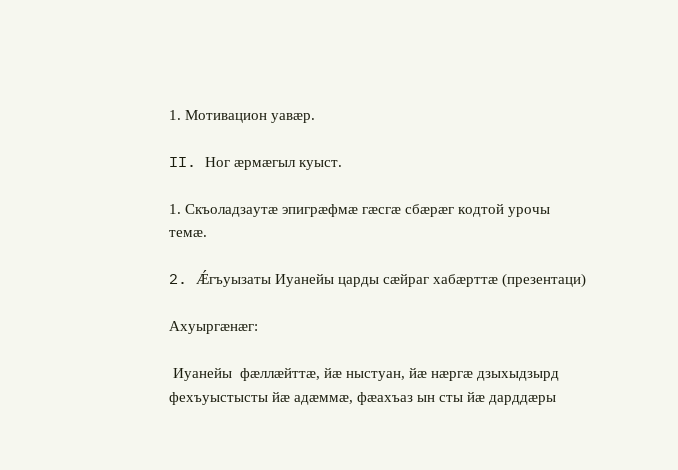1. Мотивацион уавæр.

II. Ног æрмæгыл куыст.

1. Скъоладзаутæ эпигрæфмæ гæсгæ сбæрæг кодтой урочы темæ.

2. Ǽгъуызаты Иуанейы царды сæйраг хабæрттæ (презентаци)

Ахуыргæнæг:

 Иуанейы  фæллæйттæ, йæ ныстуан, йæ нæргæ дзыхыдзырд фехъуыстысты йæ адæммæ, фæахъаз ын сты йæ дарддæры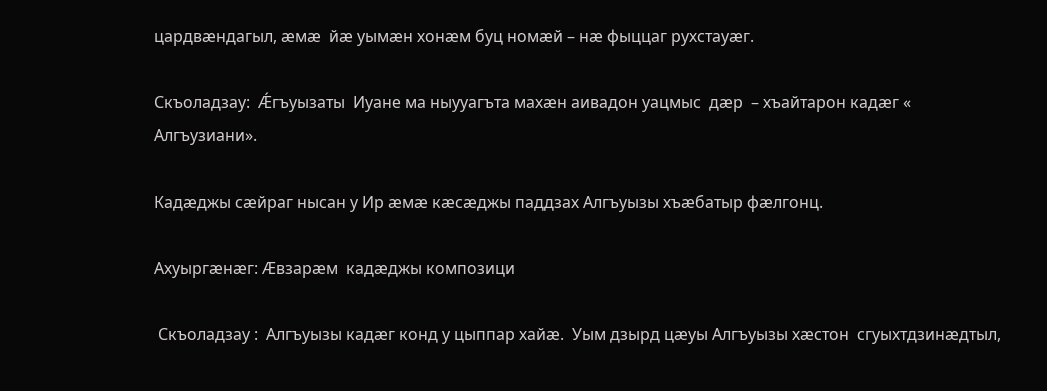цардвæндагыл, æмæ  йæ уымæн хонæм буц номæй – нæ фыццаг рухстауæг.

Скъоладзау:  Ǽгъуызаты  Иуане ма ныууагъта махæн аивадон уацмыс  дæр  – хъайтарон кадæг « Алгъузиани».

Кадæджы сæйраг нысан у Ир æмæ кæсæджы паддзах Алгъуызы хъæбатыр фæлгонц.

Ахуыргæнæг: Æвзарæм  кадæджы композици

 Скъоладзау :  Алгъуызы кадæг конд у цыппар хайæ.  Уым дзырд цæуы Алгъуызы хæстон  сгуыхтдзинæдтыл,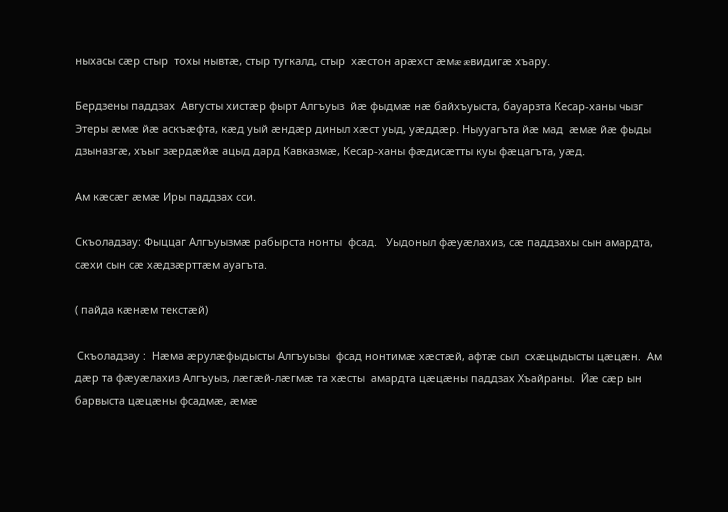ныхасы сæр стыр  тохы нывтæ, стыр тугкалд, стыр  хæстон арæхст æмæ æвидигæ хъару.

Бердзены паддзах  Августы хистæр фырт Алгъуыз  йæ фыдмæ нæ байхъуыста, бауарзта Кесар-ханы чызг Этеры æмæ йæ аскъæфта, кæд уый æндæр диныл хæст уыд, уæддæр. Ныууагъта йæ мад  æмæ йæ фыды дзыназгæ, хъыг зæрдæйæ ацыд дард Кавказмæ, Кесар-ханы фæдисæтты куы фæцагъта, уæд.

Ам кæсæг æмæ Иры паддзах сси.

Cкъоладзау: Фыццаг Алгъуызмæ рабырста нонты  фсад.   Уыдоныл фæуæлахиз, сæ паддзахы сын амардта, сæхи сын сæ хæдзæрттæм ауагъта.

( пайда кæнæм текстæй)

 Cкъоладзау :  Нæма æрулæфыдысты Алгъуызы  фсад нонтимæ хæстæй, афтæ сыл  схæцыдысты цæцæн.  Ам дæр та фæуæлахиз Алгъуыз, лæгæй-лæгмæ та хæсты  амардта цæцæны паддзах Хъайраны.  Йæ сæр ын барвыста цæцæны фсадмæ, æмæ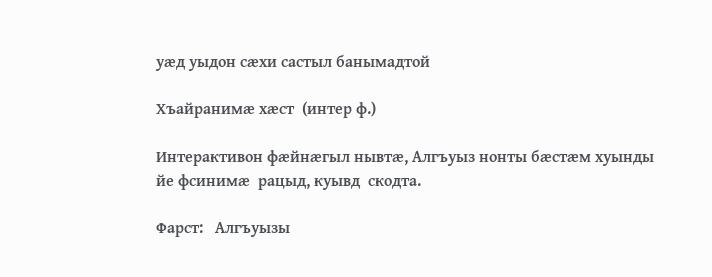уæд уыдон сæхи састыл банымадтой

Хъайранимæ хæст  (интер ф.)

Интерактивон фæйнæгыл нывтæ, Алгъуыз нонты бæстæм хуынды йе фсинимæ  рацыд, куывд  скодта.

Фарст:   Алгъуызы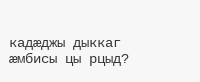кадæджы дыккаг æмбисы цы рцыд?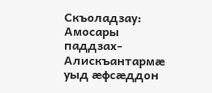Скъоладзау:  Амосары паддзах- Алискъантармæ уыд æфсæддон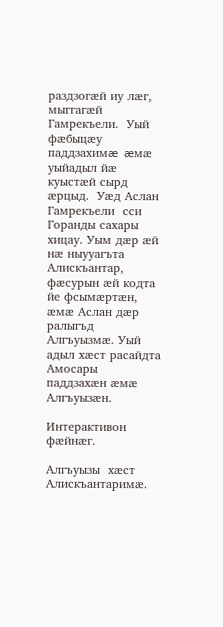раздзогæй иу лæг, мыггагæй Гамрекъели.  Уый фæбыцæу паддзахимæ  æмæ  уыйадыл йæ  куыстæй сырд æрцыд.  Уæд Аслан Гамрекъели  сси Горанды сахары хицау. Уым дæр æй нæ ныууагъта Алискъантар, фæсурын æй кодта йе фсымæртæн, æмæ Аслан дæр ралыгъд  Алгъуызмæ. Уый адыл хæст расайдта Амосары паддзахæн æмæ Алгъуызæн.

Интерактивон фæйнæг.

Алгъуызы  хæст Алискъантаримæ.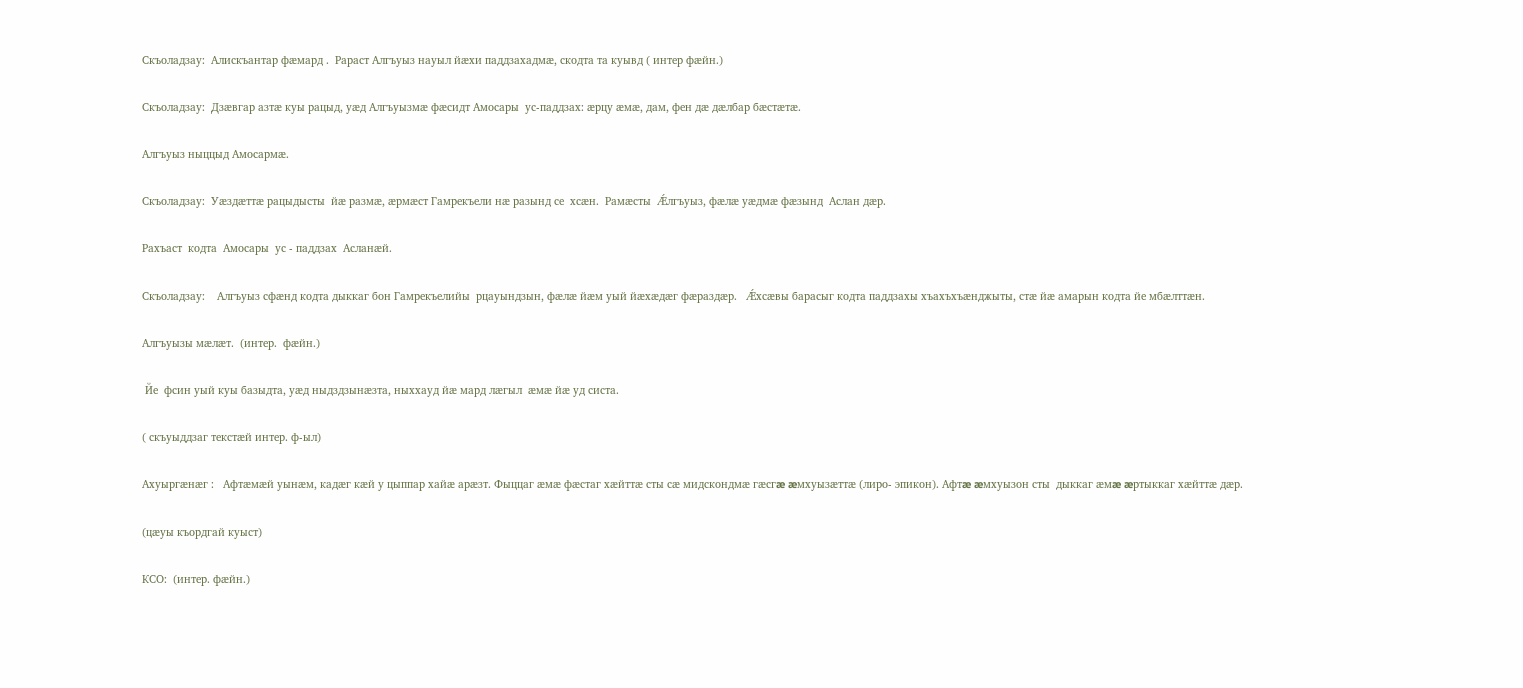Скъоладзау:  Алискъантар фæмард .  Рараст Алгъуыз науыл йæхи паддзахадмæ, скодта та куывд ( интер фæйн.)

Скъоладзау:  Дзæвгар азтæ куы рацыд, уæд Алгъуызмæ фæсидт Амосары  ус-паддзах: æрцу æмæ, дам, фен дæ дæлбар бæстæтæ.

Алгъуыз ныццыд Амосармæ.

Скъоладзау:  Уæздæттæ рацыдысты  йæ размæ, æрмæст Гамрекъели нæ разынд се  хсæн.  Рамæсты  Ǽлгъуыз, фæлæ уæдмæ фæзынд  Аслан дæр.

Рахъаст  кодта  Амосары  ус - паддзах  Асланæй.

Скъоладзау:    Алгъуыз сфæнд кодта дыккаг бон Гамрекъелийы  рцауындзын, фæлæ йæм уый йæхæдæг фæраздæр.   Ǽхсæвы барасыг кодта паддзахы хъахъхъæнджыты, стæ йæ амарын кодта йе мбæлттæн.

Алгъуызы мæлæт.  (интер.  фæйн.)

 Йе  фсин уый куы базыдта, уæд ныдздзынæзта, ныххауд йæ мард лæгыл  æмæ йæ уд систа.

( скъуыддзаг текстæй интер. ф-ыл)

Ахуыргæнæг :   Афтæмæй уынæм, кадæг кæй у цыппар хайæ арæзт. Фыццаг æмæ фæстаг хæйттæ сты сæ мидскондмæ гæсгæ æмхуызæттæ (лиро- эпикон). Афтæ æмхуызон сты  дыккаг æмæ æртыккаг хæйттæ дæр.

(цæуы къордгай куыст)

КСО:  (интер. фæйн.)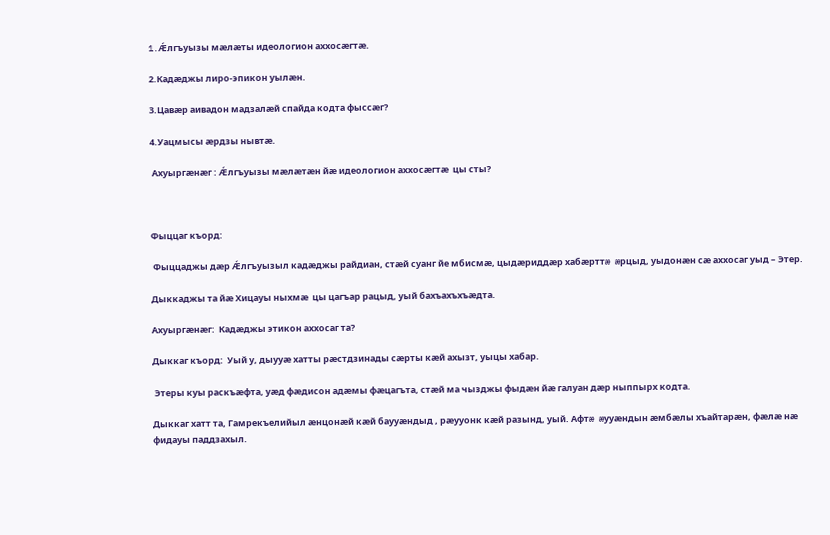1.Ǽлгъуызы мæлæты идеологион аххосæгтæ.

2.Кадæджы лиро-эпикон уылæн.

3.Цавæр аивадон мадзалæй спайда кодта фыссæг?

4.Уацмысы æрдзы нывтæ.

 Ахуыргæнæг : Ǽлгъуызы мæлæтæн йæ идеологион аххосæгтæ  цы сты?



Фыццаг къорд:

 Фыццаджы дæр Ǽлгъуызыл кадæджы райдиан, стæй суанг йе мбисмæ, цыдæриддæр хабæрттæ æрцыд, уыдонæн сæ аххосаг уыд – Этер.

Дыккаджы та йæ Хицауы ныхмæ  цы цагъар рацыд, уый бахъахъхъæдта.

Ахуыргæнæг:  Кадæджы этикон аххосаг та?

Дыккаг къорд:  Уый у, дыууæ хатты рæстдзинады сæрты кæй ахызт, уыцы хабар.

 Этеры куы раскъæфта, уæд фæдисон адæмы фæцагъта, стæй ма чызджы фыдæн йæ галуан дæр ныппырх кодта.

Дыккаг хатт та, Гамрекъелийыл æнцонæй кæй баууæндыд , рæууонк кæй разынд, уый. Афтæ æууæндын æмбæлы хъайтарæн, фæлæ нæ фидауы паддзахыл.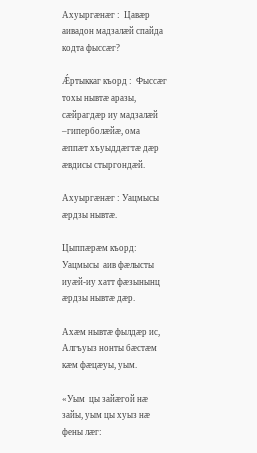Ахуыргæнæг :  Цавæр аивадон мадзалæй спайда кодта фыссæг?

Ǽртыккаг къорд :  Фыссæг тохы нывтæ аразы, сæйрагдæр иу мадзалæй –гиперболæйæ, ома æппæт хъуыддæгтæ дæр æвдисы стыргондæй.

Ахуыргæнæг : Уацмысы æрдзы нывтæ.

Цыппæрæм къорд:  Уацмысы  аив фæлысты иуæй-иу хатт фæзынынц æрдзы нывтæ дæр.

Ахæм нывтæ фылдæр ис, Алгъуыз нонты бæстæм кæм фæцæуы, уым.

«Уым  цы зайæгой нæ зайы, уым цы хуыз нæ фены лæг: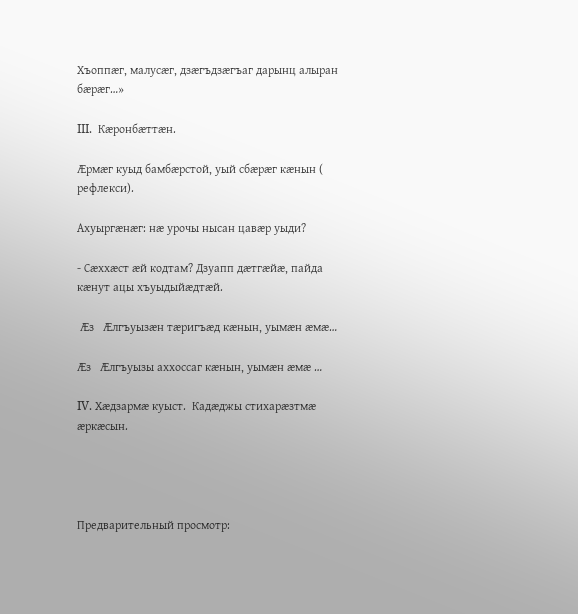Хъоппæг, малусæг, дзæгъдзæгъаг дарынц алыран бæрæг…»

III.  Кæронбæттæн.

Æрмæг куыд бамбæрстой, уый сбæрæг кæнын ( рефлекси).

Ахуыргæнæг: нæ урочы нысан цавæр уыди?

- Сæххæст æй кодтам? Дзуапп дæтгæйæ, пайда кæнут ацы хъуыдыйæдтæй.

 Æз   Æлгъуызæн тæригъæд кæнын, уымæн æмæ…

Æз   Æлгъуызы аххоссаг кæнын, уымæн æмæ …

IV. Хæдзармæ куыст.  Кадæджы стихарæзтмæ æркæсын.




Предварительный просмотр: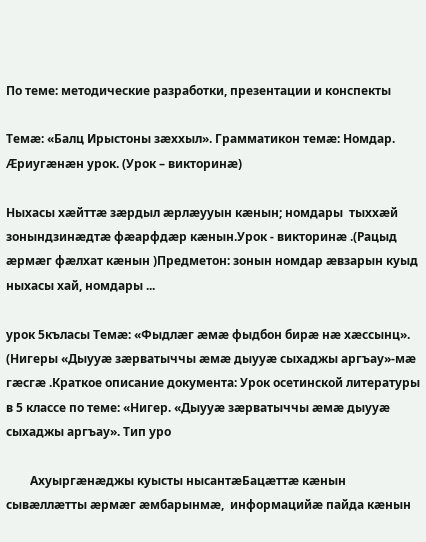По теме: методические разработки, презентации и конспекты

Темӕ: «Балц Ирыстоны зӕххыл». Грамматикон темӕ: Номдар. Æриугӕнӕн урок. (Урок – викторинӕ)

Ныхасы хæйттæ зæрдыл æрлæууын кæнын; номдары  тыххæй зонындзинæдтæ фæарфдæр кæнын.Урок - викторинӕ .(Рацыд æрмæг фæлхат кæнын )Предметон: зонын номдар æвзарын куыд ныхасы хай, номдары ...

урок 5къласы Темæ: «Фыдлӕг ӕмӕ фыдбон бирӕ нӕ хӕссынц». (Нигеры «Дыууæ зæрватыччы æмæ дыууæ сыхаджы аргъау»-мæ гæсгæ .Краткое описание документа: Урок осетинской литературы в 5 классе по теме: «Нигер. «Дыууæ зæрватыччы æмæ дыууæ сыхаджы аргъау». Тип уро

        Ахуыргæнæджы куысты нысантæБацæттæ кæнын сывæллæтты æрмæг æмбарынмæ,  информацийæ пайда кæнын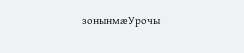зонынмæУрочы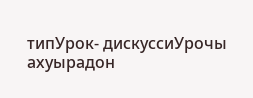типУрок- дискуссиУрочы ахуырадон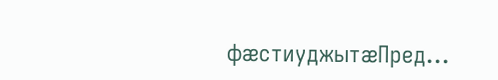фæстиуджытæПред...